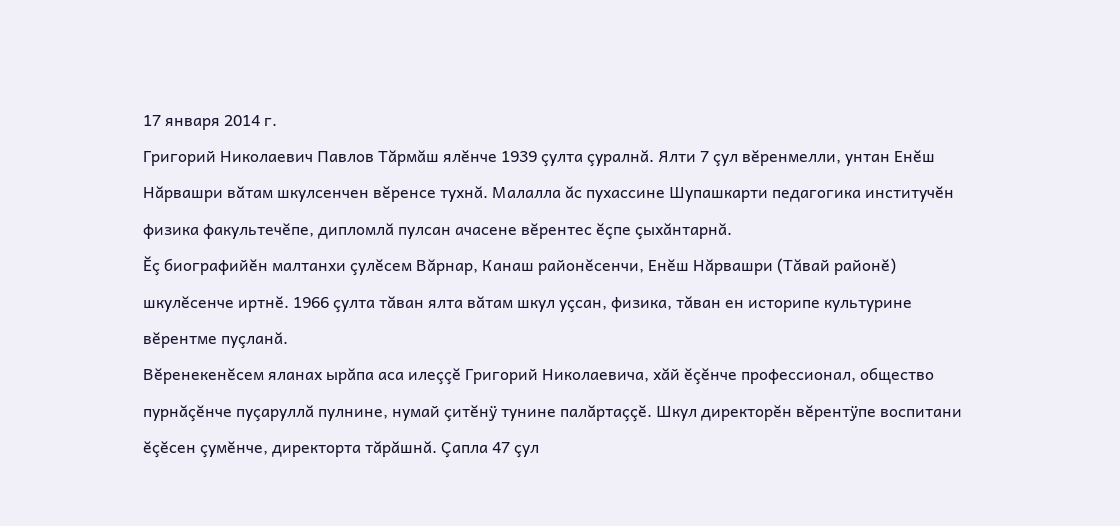17 января 2014 г.
Григорий Николаевич Павлов Тăрмăш ялĕнче 1939 çулта çуралнă. Ялти 7 çул вĕренмелли, унтан Енĕш Нăрвашри вăтам шкулсенчен вĕренсе тухнă. Малалла ăс пухассине Шупашкарти педагогика институчĕн физика факультечĕпе, дипломлă пулсан ачасене вĕрентес ĕçпе çыхăнтарнă.
Ĕç биографийĕн малтанхи çулĕсем Вăрнар, Канаш районĕсенчи, Енĕш Нăрвашри (Тăвай районĕ) шкулĕсенче иртнĕ. 1966 çулта тăван ялта вăтам шкул уçсан, физика, тăван ен историпе культурине вĕрентме пуçланă.
Вĕренекенĕсем яланах ырăпа аса илеççĕ Григорий Николаевича, хăй ĕçĕнче профессионал, общество пурнăçĕнче пуçаруллă пулнине, нумай çитĕнÿ тунине палăртаççĕ. Шкул директорĕн вĕрентÿпе воспитани ĕçĕсен çумĕнче, директорта тăрăшнă. Çапла 47 çул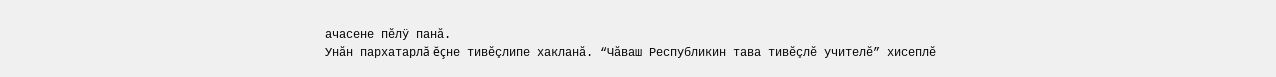ачасене пĕлÿ панă.
Унăн пархатарлă ĕçне тивĕçлипе хакланă. “Чăваш Республикин тава тивĕçлĕ учителĕ” хисеплĕ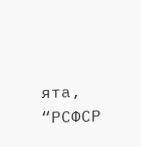ята, “РСФСР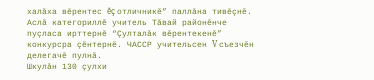халăха вĕрентес ĕç отличникĕ” паллăна тивĕçнĕ. Аслă категориллĕ учитель Тăвай районĕнче пуçласа ирттернĕ “Çулталăк вĕрентекенĕ” конкурсра çĕнтернĕ. ЧАССР учительсен V съезчĕн делегачĕ пулнă.
Шкулăн 130 çулхи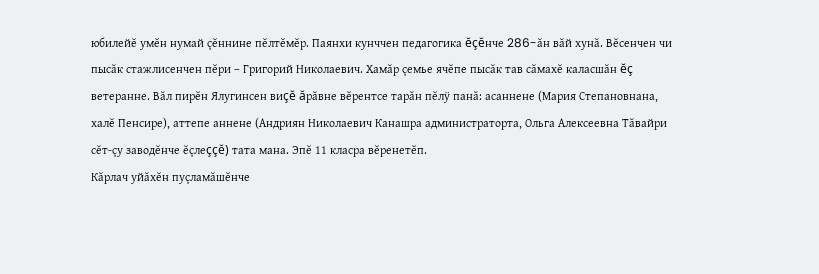юбилейĕ умĕн нумай çĕннине пĕлтĕмĕр. Паянхи кунччен педагогика ĕçĕнче 286-ăн вăй хунă. Вĕсенчен чи пысăк стажлисенчен пĕри – Григорий Николаевич. Хамăр çемье ячĕпе пысăк тав сăмахĕ каласшăн ĕç ветеранне. Вăл пирĕн Ялугинсен виçĕ ăрăвне вĕрентсе тарăн пĕлÿ панă: асаннене (Мария Степановнана, халĕ Пенсире), аттепе аннене (Андриян Николаевич Канашра администраторта, Ольга Алексеевна Тăвайри сĕт-çу заводĕнче ĕçлеççĕ) тата мана. Эпĕ 11 класра вĕренетĕп.
Кăрлач уйăхĕн пуçламăшĕнче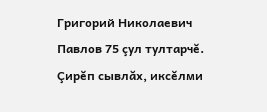Григорий Николаевич Павлов 75 çул тултарчĕ. Çирĕп сывлăх, иксĕлми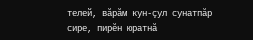телей, вăрăм кун-çул сунатпăр сире, пирĕн юратнă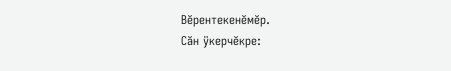Вĕрентекенĕмĕр.
Сăн ÿкерчĕкре: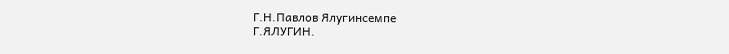Г.Н.Павлов Ялугинсемпе
Г.ЯЛУГИН.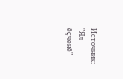Источник: "Ял ĕçченĕ"